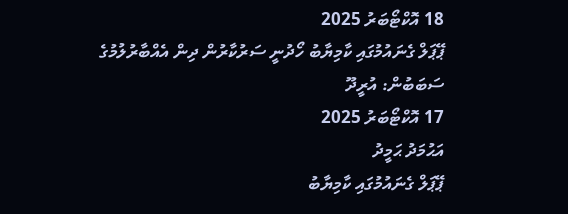18 އޮކްޓޯބަރު 2025
ޕޭޕަލް ގެނައުމުގައި ކާމިޔާބު ހޯދުނީ ސަރުކާރުން ދިން އެއްބާރުލުމުގެ ސަބަބުން: އުރީދޫ
17 އޮކްޓޯބަރު 2025
އަޙުމަދު ޙަމީދު
ޕޭޕަލް ގެނައުމުގައި ކާމިޔާބު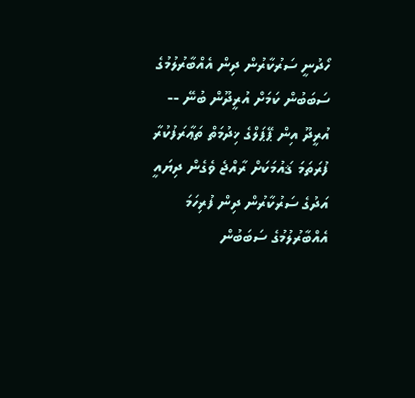ހޯދުނީ ސަރުކާރުން ދިން އެއްބާރުލުމުގެ ސަބަބުން ކަމަށް އުރީދޫން ބުނޭ --
އުރީދޫ އިން ޕޭޕަލްގެ ޚިދުމަތް ތަޢާރަފުކުރާ ފުރަތަމަ ޤައުމަކަށް ރާއްޖެ ވެގެން ދިޔައީ އަދުގެ ސަރުކާރުން ދިން ފުރިހަމަ އެއްބާރުލުމުގެ ސަބަބުން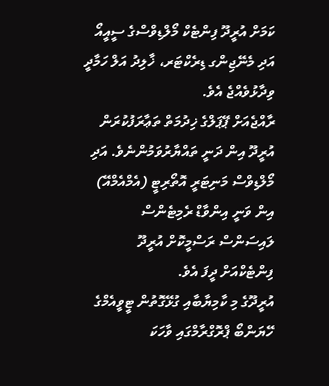ކަމަށް އުރީދޫ ފިންޓެކް މޯލްޑިވްސްގެ ސީއީއޯ އަދި މެނޭޖިންގ ޑިރެކްޓަރ، ޚާލިދު އަލް ހަމާދީ ވިދާޅުވެއްޖެ އެވެ.
ރާއްޖެއަށް ޕޭޕަލްގެ ޚިދުމަތް ތަޢާރަފުކުރަން އުރީދޫ އިން ދަނީ ތައްޔާރުވަމުންނެވެ. އަދި މޯލްޑިވްސް މަނިޓަރީ އޮތޯރިޓީ (އެމްއެމްއޭ) އިން ވަނީ އިންވާޑް ރެމިޓެންސް ލައިސަންސް ރަސްމީކޮށް އުރީދޫ ފިންޓެކްއަށް ދީފަ އެވެ.
އުރީދޫގެ މި ކާމިޔާބާއި ގުޅޭގޮތުން ޓީވީއެމްގެ ހޭޔަންބޯ ޕްރޮގްރާމްގައި ވާހަކަ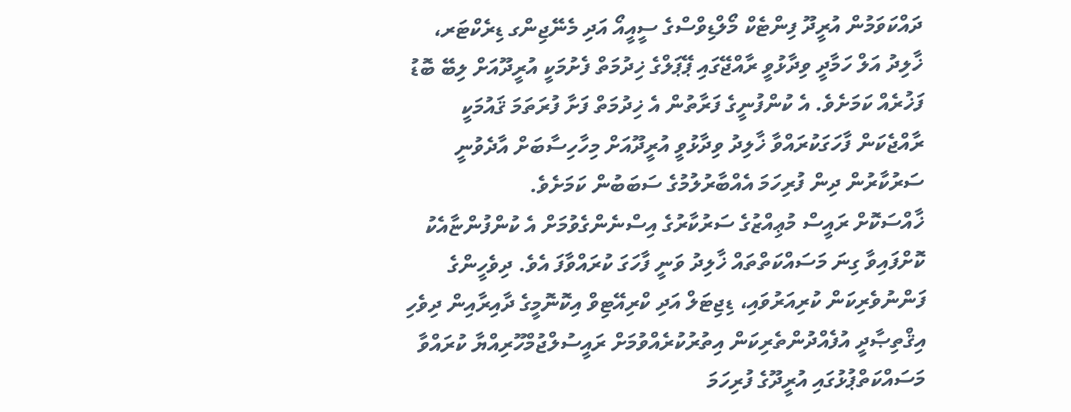ދައްކަވަމުން އުރީދޫ ފިންޓެކް މޯލްޑިވްސްގެ ސީއީއޯ އަދި މެނޭޖިންގ ޑިރެކްޓަރ، ޚާލިދު އަލް ހަމާދީ ވިދާޅުވީ ރާއްޖޭގައި ޕޭޕަލްގެ ޚިދުމަތް ފެށުމަކީ އުރީދޫއަށް ލިބޭ ބޮޑު ފަޚުރެއް ކަމަށެވެ. އެ ކުންފުނީގެ ފަރާތުން އެ ޚިދުމަތް ފަށާ ފުރަތަމަ ޤައުމަކީ ރާއްޖެކަން ފާހަގަކުރައްވާ ޚާލިދު ވިދާޅުވީ އުރީދޫއަށް މިހާހިސާބަށް އާދެވުނީ ސަރުކާރުން ދިން ފުރިހަމަ އެއްބާރުލުމުގެ ސަބަބުން ކަމަށެވެ.
ޚާއްސަކޮށް ރައީސް މުޢިއްޒުގެ ސަރުކާރުގެ އިސްނެންގެވުމަށް އެ ކުންފުންޏާއެކު ކޮށްފައިވާ ގިނަ މަސައްކަތްތައް ޚާލިދު ވަނީ ފާހަގަ ކުރައްވާފަ އެވެ. ދިވެހީންގެ ފަންނުވެރިކަން ކުރިއަރުވައި، ޑިޖިޓަލް އަދި ކްރިއޭޓިވް އިކޮނޮމީގެ ދާއިރާއިން ދިވެހި އިޤްތިޞާދީ އުފެއްދުންތެރިކަން އިތުރުކުރެއްވުމަށް ރައީސުލްޖުމްހޫރިއްޔާ ކުރައްވާ މަސައްކަތްޕުޅުގައި އުރީދޫގެ ފުރިހަމަ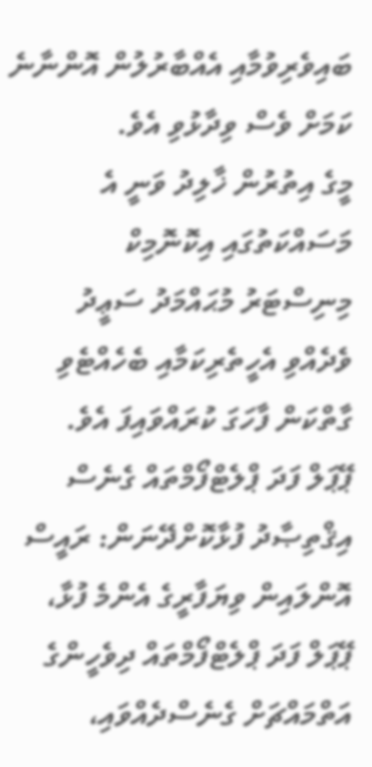ބައިވެރިވުމާއި އެއްބާރުލުން އޮންނާނެ ކަމަށް ވެސް ވިދާޅުވި އެވެ.
މީގެ އިތުރުން ޚާލިދު ވަނީ އެ މަސައްކަތުގައި އިކޮނޮމިކް މިނިސްޓަރު މުޙައްމަދު ސަޢީދު ވެދެއްވި އެހީތެރިކަމާއި ބެހެއްޓެވި ގާތްކަން ފާހަގަ ކުރައްވައިފަ އެވެ.
ޕޭޕަލް ފަދަ ޕްލެޓްފޯމްތައް ގެނެސް އިޤްތިޞާދު ފުޅާކޮށްދޭނަން: ރައީސް
އޮންލައިން ވިޔަފާރީގެ އެންމެ ފުޅާ، ޕޭޕަލް ފަދަ ޕްލެޓްފޯމްތައް ދިވެހީންގެ އަތްމައްޗަށް ގެނެސްދެއްވައި،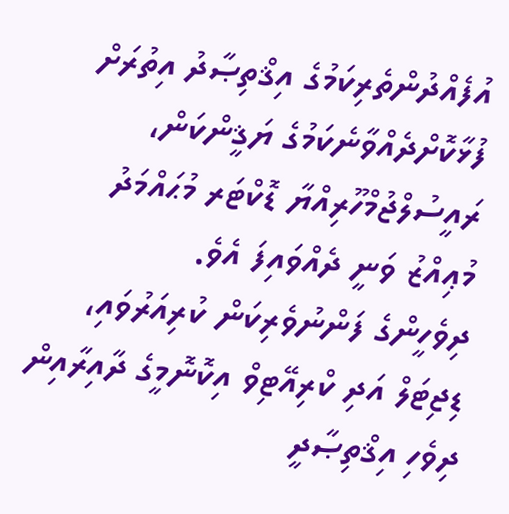އުފެއްދުންތެރިކަމުގެ އިޤްތިޞާދު އިތުރަށް ފުޅާކޮށްދެއްވާނެކަމުގެ ޔަޤީންކަން، ރައީސުލްޖުމްހޫރިއްޔާ ޑޮކްޓަރ މުޙައްމަދު މުޢިއްޒު ވަނީ ދެއްވައިފަ އެވެ.
ދިވެހީންގެ ފަންނުވެރިކަން ކުރިއަރުވައި، ޑިޖިޓަލް އަދި ކްރިއޭޓިވް އިކޮނޮމީގެ ދާއިރާއިން ދިވެހި އިޤްތިޞާދީ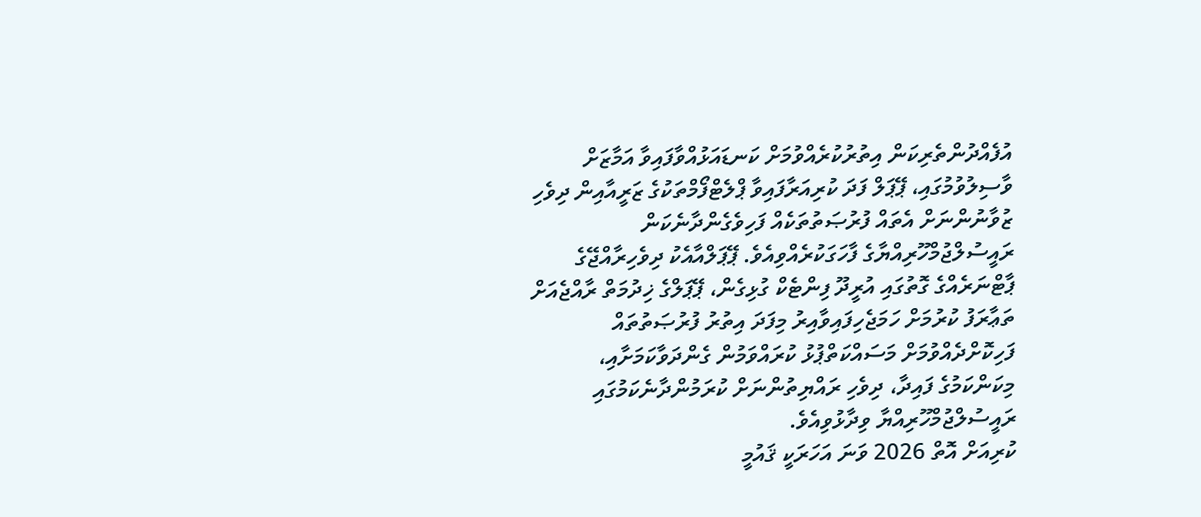އުފެއްދުންތެރިކަން އިތުރުކުރެއްވުމަށް ކަނޑައަޅުއްވާފައިވާ އަމާޒަށް ވާސިލުވުމުގައި، ޕޭޕަލް ފަދަ ކުރިއަރާފައިވާ ޕްލެޓްފޯމްތަކުގެ ޒަރީއާއިން ދިވެހި ޒުވާނުންނަށް އެތައް ފުރުޞަތުތަކެއް ފަހިވެގެންދާނެކަން ރައީސުލްޖުމްހޫރިއްޔާގެ ފާހަގަކުރެއްވިއެވެ. ޕޭޕަލްއާއެކު ދިވެހިރާއްޖޭގެ ޕާޓްނަރެއްގެ ގޮތުގައި އުރީދޫ ފިންޓެކް ގުޅިގެން، ޕޭޕަލްގެ ޚިދުމަތް ރާއްޖެއަށް ތަޢާރަފު ކުރުމަށް ހަމަޖެހިފައިވާއިރު މިފަދަ އިތުރު ފުރުޞަތުތައް ފަހިކޮށްދެއްވުމަށް މަސައްކަތްޕުޅު ކުރައްވަމުން ގެންދަވާކަމަށާއި، މިކަންކަމުގެ ފައިދާ، ދިވެހި ރައްޔިތުންނަށް ކުރަމުންދާނެކަމުގައި ރައީސުލްޖުމްހޫރިއްޔާ ވިދާޅުވިއެވެ.
ކުރިއަށް އޮތް 2026 ވަނަ އަހަރަކީ ޤައުމީ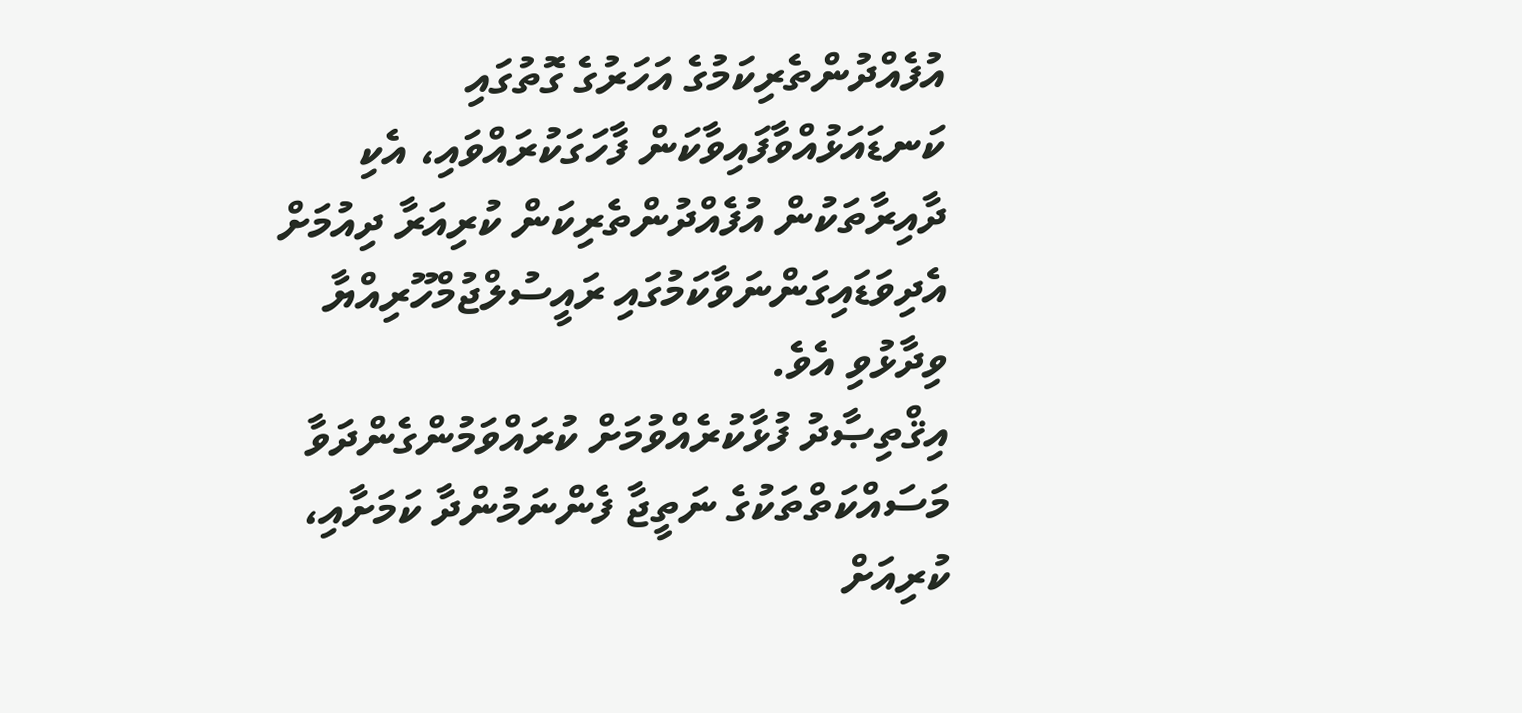އުފެއްދުންތެރިކަމުގެ އަހަރުގެ ގޮތުގައި ކަނޑައަޅުއްވާފައިވާކަން ފާހަގަކުރައްވައި، އެކި ދާއިރާތަކުން އުފެއްދުންތެރިކަން ކުރިއަރާ ދިއުމަށް އެދިވަޑައިގަންނަވާކަމުގައި ރައީސުލްޖުމްހޫރިއްޔާ ވިދާޅުވި އެވެ.
އިޤްތިޞާދު ފުޅާކުރެއްވުމަށް ކުރައްވަމުންގެންދަވާ މަސައްކަތްތަކުގެ ނަތީޖާ ފެންނަމުންދާ ކަމަށާއި، ކުރިއަށް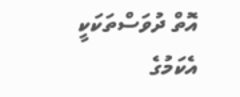އޮތް ދުވަސްތަކަކީ އެކަމުގެ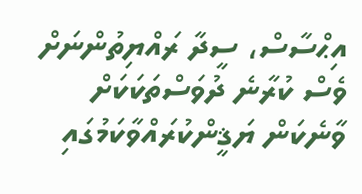އިޙްސާސް، ސީދާ ރައްޔިތުންނަށް ވެސް ކުރާނެ ދުވަސްތަކަކަށް ވާނެކަން ޔަޤީންކުރައްވާކަމުގައި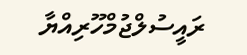ރައީސުލްޖުމްހޫރިއްޔާ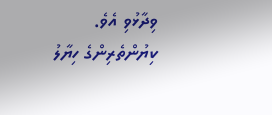ވިދާޅުވި އެވެ.
ކިޔުންތެރިންގެ ހިޔާލު